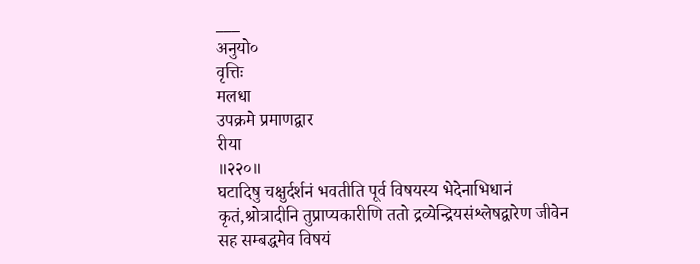___
अनुयो०
वृत्तिः
मलधा
उपक्रमे प्रमाणद्वार
रीया
॥२२०॥
घटादिषु चक्षुर्दर्शनं भवतीति पूर्व विषयस्य भेदेनाभिधानं कृतं,श्रोत्रादीनि तुप्राप्यकारीणि ततो द्रव्येन्द्रियसंश्लेषद्वारेण जीवेन सह सम्बद्धमेव विषयं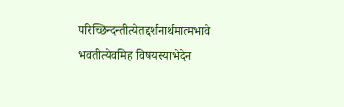परिच्छिन्दन्तीत्येतद्दर्शनार्थमात्मभावे भवतीत्येवमिह विषयस्याभेदेन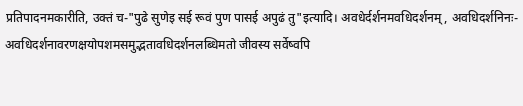प्रतिपादनमकारीति, उक्तं च-"पुढे सुणेइ सई रूवं पुण पासई अपुढं तु"इत्यादि। अवधेर्दर्शनमवधिदर्शनम्, अवधिदर्शनिनः-अवधिदर्शनावरणक्षयोपशमसमुद्भतावधिदर्शनलब्धिमतो जीवस्य सर्वेष्वपि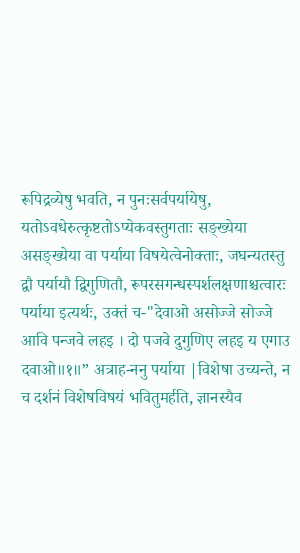रूपिद्रव्येषु भवति, न पुनःसर्वपर्यायेषु, यतोऽवधेरुत्कृष्टतोऽप्येकवस्तुगताः सङ्ख्येया असङ्ख्येया वा पर्याया विषयेत्वेनोक्ताः, जघन्यतस्तु द्वौ पर्यायौ द्विगुणितौ, रूपरसगन्धस्पर्शलक्षणाश्चत्वारः पर्याया इत्यर्थः, उक्तं च-"देवाओ असोज्जे सोज्जे आवि पन्जवे लहइ । दो पजवे दुगुणिए लहइ य एगाउ दवाओ॥१॥” अत्राह-ननु पर्याया |विशेषा उच्यन्ते, न च दर्शनं विशेषविषयं भवितुमर्हति, ज्ञानस्यैव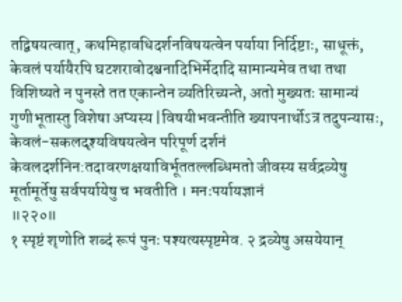तद्विषयत्वात्, कथमिहावधिदर्शनविषयत्वेन पर्याया निर्दिष्टाः, साधूक्तं, केवलं पर्यायैरपि घटशरावोदश्चनादिभिर्मेदादि सामान्यमेव तथा तथा विशिष्यते न पुनस्ते तत एकान्तेन व्यतिरिच्यन्ते, अतो मुख्यतः सामान्यं गुणीभूतास्तु विशेषा अप्यस्य |विषयीभवन्तीति ख्यापनार्थोऽत्र तदुपन्यासः, केवलं-सकलदृश्यविषयत्वेन परिपूर्ण दर्शनं केवलदर्शनिन:तदावरणक्षयाविर्भूततल्लब्धिमतो जीवस्य सर्वद्रव्येषु मूर्तामूर्तेषु सर्वपर्यायेषु च भवतीति । मनःपर्यायज्ञानं
॥२२०॥
१ स्पृष्टं शृणोति शब्दं रूपं पुनः पश्यत्यस्पृष्टमेव. २ द्रव्येषु असयेयान्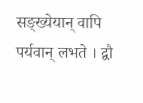सङ्ख्येयान् वापि पर्यवान् लभते । द्वौ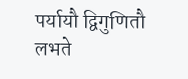पर्यायौ द्विगुणितौ लभते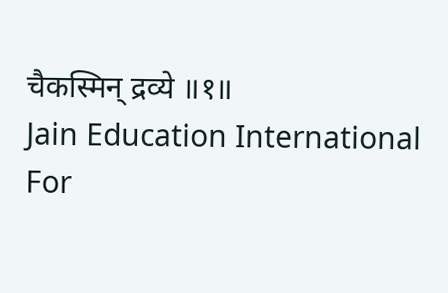चैकस्मिन् द्रव्ये ॥१॥
Jain Education International
For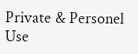Private & Personel Use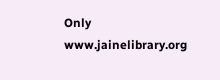Only
www.jainelibrary.org